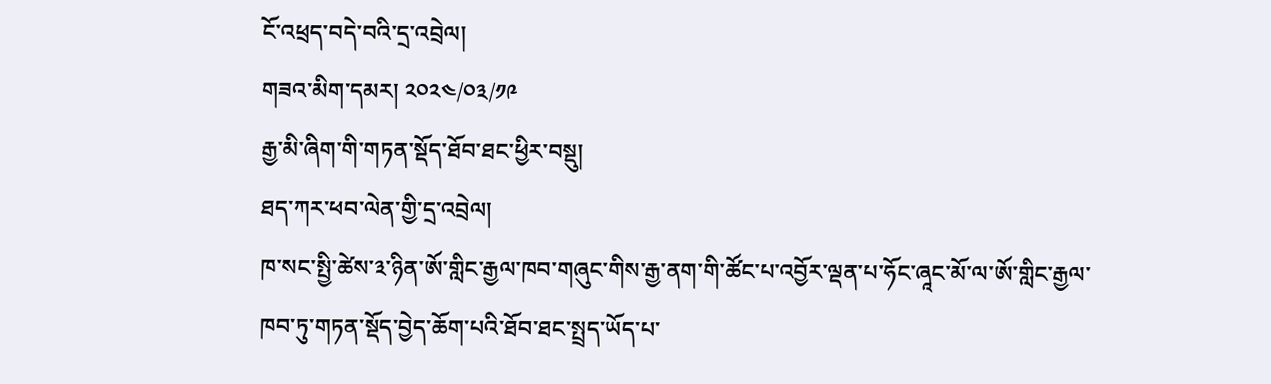ངོ་འཕྲད་བདེ་བའི་དྲ་འབྲེལ།
གཟའ་མིག་དམར། ༢༠༢༤/༠༣/༡༩
རྒྱ་མི་ཞིག་གི་གཏན་སྡོད་ཐོབ་ཐང་ཕྱིར་བསྡུ།
ཐད་ཀར་ཕབ་ལེན་གྱི་དྲ་འབྲེལ།
ཁ་སང་སྤྱི་ཚེས་༣་ཉིན་ཨོ་གླིང་རྒྱལ་ཁབ་གཞུང་གིས་རྒྱ་ནག་གི་ཚོང་པ་འབྱོར་ལྡན་པ་ཧོང་ཞཱང་མོ་ལ་ཨོ་གླིང་རྒྱལ་ཁབ་ཏུ་གཏན་སྡོད་བྱེད་ཆོག་པའི་ཐོབ་ཐང་སྤྲད་ཡོད་པ་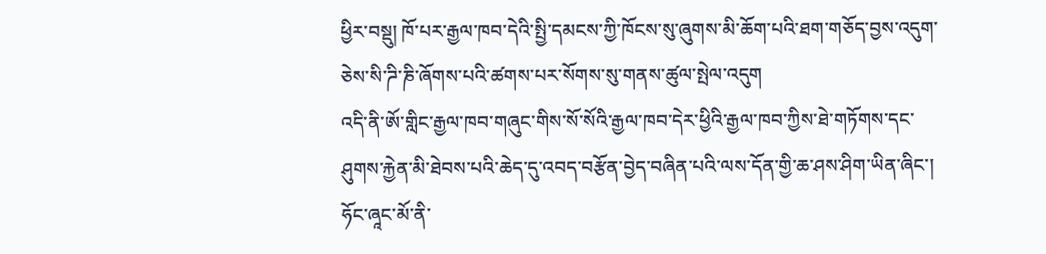ཕྱིར་བསྡུ། ཁོ་པར་རྒྱལ་ཁབ་དེའི་སྤྱི་དམངས་ཀྱི་ཁོངས་སུ་ཞུགས་མི་ཆོག་པའི་ཐག་གཅོད་བྱས་འདུག་ཅེས་སི་ཌི་ཎི་ཞོགས་པའི་ཚགས་པར་སོགས་སུ་གནས་ཚུལ་སྤེལ་འདུག
འདི་ནི་ཨོ་གླིང་རྒྱལ་ཁབ་གཞུང་གིས་སོ་སོའི་རྒྱལ་ཁབ་དེར་ཕྱིའི་རྒྱལ་ཁབ་ཀྱིས་ཐེ་གཏོགས་དང་ཤུགས་རྐྱེན་མི་ཐེབས་པའི་ཆེད་དུ་འབད་བརྩོན་བྱེད་བཞིན་པའི་ལས་དོན་གྱི་ཆ་ཤས་ཤིག་ཡིན་ཞིང་། ཧོང་ཞཱང་མོ་ནི་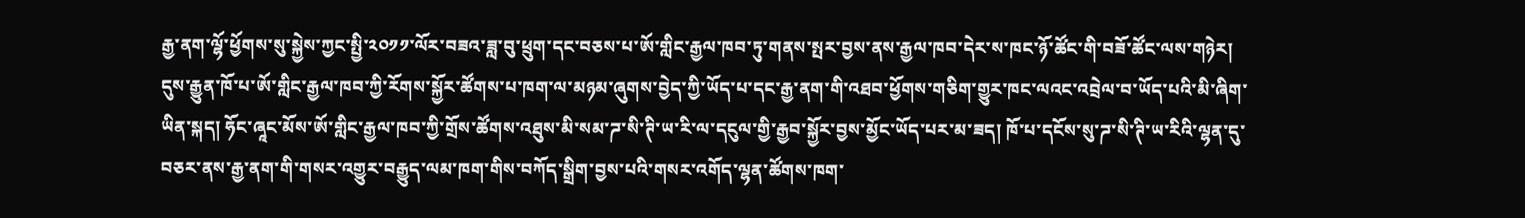རྒྱ་ནག་ལྷོ་ཕྱོགས་སུ་སྐྱེས་ཀྱང་སྤྱི་༢༠༡༡་ལོར་བཟའ་ཟླ་བུ་ཕྲུག་དང་བཅས་པ་ཨོ་གླིང་རྒྱལ་ཁབ་ཏུ་གནས་སྤར་བྱས་ནས་རྒྱལ་ཁབ་དེར་ས་ཁང་ཉོ་ཚོང་གི་བཟོ་ཚོང་ལས་གཉེར། དུས་རྒྱུན་ཁོ་པ་ཨོ་གླིང་རྒྱལ་ཁབ་ཀྱི་རོགས་སྐྱོར་ཚོགས་པ་ཁག་ལ་མཉམ་ཞུགས་བྱེད་ཀྱི་ཡོད་པ་དང་རྒྱ་ནག་གི་འཐབ་ཕྱོགས་གཅིག་གྱུར་ཁང་ལའང་འབྲེལ་བ་ཡོད་པའི་མི་ཞིག་ཡིན་སྐད། ཧོང་ཞཱང་མོས་ཨོ་གླིང་རྒྱལ་ཁབ་ཀྱི་གྲོས་ཚོགས་འཐུས་མི་སམ་ཌ་སི་ཊི་ཡ་རི་ལ་དངུལ་གྱི་རྒྱབ་སྐྱོར་བྱས་མྱོང་ཡོད་པར་མ་ཟད། ཁོ་པ་དངོས་སུ་ཌ་སི་ཊི་ཡ་རིའི་ལྷན་དུ་བཅར་ནས་རྒྱ་ནག་གི་གསར་འགྱུར་བརྒྱུད་ལམ་ཁག་གིས་བཀོད་སྒྲིག་བྱས་པའི་གསར་འགོད་ལྷན་ཚོགས་ཁག་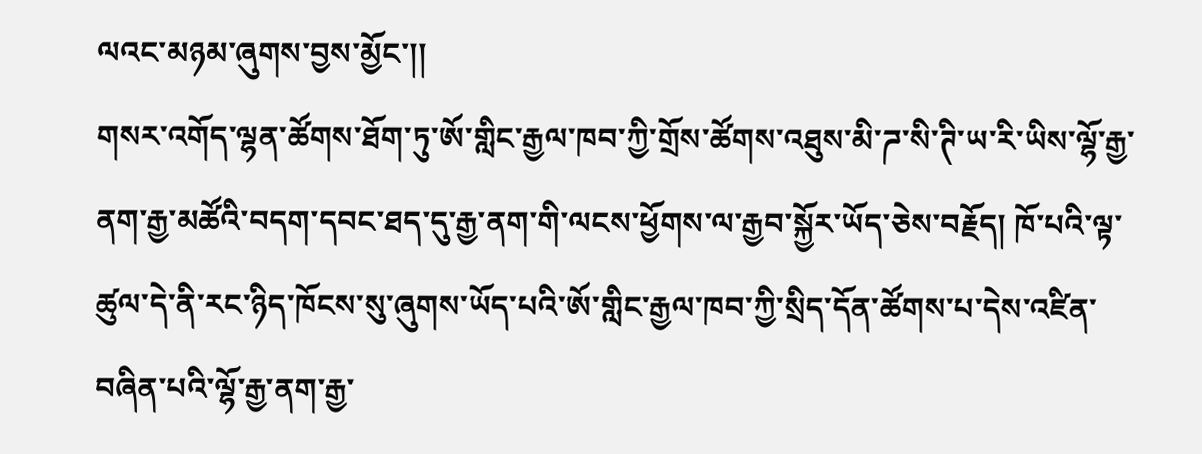ལའང་མཉམ་ཞུགས་བྱས་མྱོང་།།
གསར་འགོད་ལྷན་ཚོགས་ཐོག་ཏུ་ཨོ་གླིང་རྒྱལ་ཁབ་ཀྱི་གྲོས་ཚོགས་འཐུས་མི་ཌ་སི་ཊི་ཡ་རི་ཡིས་ལྷོ་རྒྱ་ནག་རྒྱ་མཚོའི་བདག་དབང་ཐད་དུ་རྒྱ་ནག་གི་ལངས་ཕྱོགས་ལ་རྒྱབ་སྐྱོར་ཡོད་ཅེས་བརྗོད། ཁོ་པའི་ལྟ་ཚུལ་དེ་ནི་རང་ཉིད་ཁོངས་སུ་ཞུགས་ཡོད་པའི་ཨོ་གླིང་རྒྱལ་ཁབ་ཀྱི་སྲིད་དོན་ཚོགས་པ་དེས་འཛིན་བཞིན་པའི་ལྷོ་རྒྱ་ནག་རྒྱ་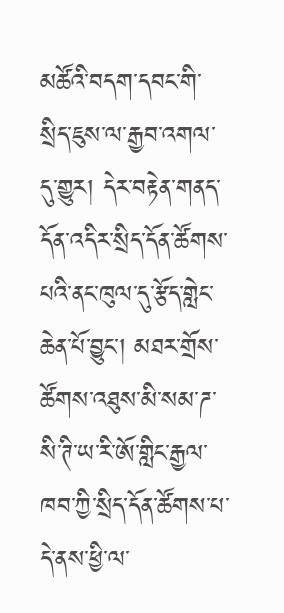མཚོའི་བདག་དབང་གི་སྲིད་ཇུས་ལ་རྒྱབ་འགལ་དུ་གྱུར། དེར་བརྟེན་གནད་དོན་འདིར་སྲིད་དོན་ཚོགས་པའི་ནང་ཁུལ་དུ་རྩོད་གླེང་ཆེན་པོ་བྱུང་། མཐར་གྲོས་ཚོགས་འཐུས་མི་སམ་ཌ་སི་ཊི་ཡ་རི་ཨོ་གླིང་རྒྱལ་ཁབ་ཀྱི་སྲིད་དོན་ཚོགས་པ་དེ་ནས་ཕྱི་ལ་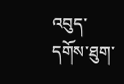འབུད་དགོས་ཐུག་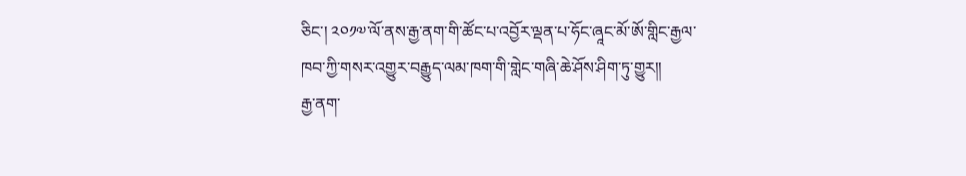ཅིང་། ༢༠༡༧་ལོ་ནས་རྒྱ་ནག་གི་ཚོང་པ་འབྱོར་ལྡན་པ་ཧོང་ཞཱང་མོ་ཨོ་གླིང་རྒྱལ་ཁབ་ཀྱི་གསར་འགྱུར་བརྒྱུད་ལམ་ཁག་གི་གླེང་གཞི་ཆེ་ཤོས་ཤིག་ཏུ་གྱུར།།
རྒྱ་ནག་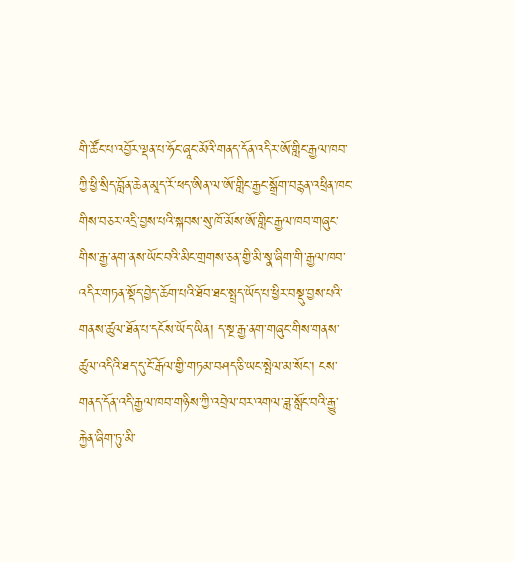གི་ཚོང་པ་འབྱོར་ལྡན་པ་ཧོང་ཞཱང་མོའི་གནད་དོན་འདིར་ཨོ་གླིང་རྒྱལ་ཁབ་ཀྱི་ཕྱི་སྲིད་བློན་ཆེན་མཱད་རོ་ཕད་ཨིན་ལ་ཨོ་གླིང་རྒྱང་སྒྲོག་བརྙན་འཕྲིན་ཁང་གིས་བཅར་འདྲི་བྱས་པའི་སྐབས་སུ་ཁོ་མོས་ཨོ་གླིང་རྒྱལ་ཁབ་གཞུང་གིས་རྒྱ་ནག་ནས་ཡོང་བའི་མིང་གྲགས་ཅན་གྱི་མི་སྣ་ཞིག་གི་རྒྱལ་ཁབ་འདིར་གཏན་སྡོད་བྱེད་ཆོག་པའི་ཐོབ་ཐང་སྤྲད་ཡོད་པ་ཕྱིར་བསྡུ་བྱས་པའི་གནས་ཚུལ་ཐོན་པ་དངོས་ཡོད་ཡིན། ད་སྔ་རྒྱ་ནག་གཞུང་གིས་གནས་ཚུལ་འདིའི་ཐད་དུ་ངོ་རྒོལ་གྱི་གཏམ་བཤད་ཅི་ཡང་སྤེལ་མ་སོང་། ངས་གནད་དོན་འདི་རྒྱལ་ཁབ་གཉིས་ཀྱི་འབྲེལ་བར་འགལ་ཟླ་སློང་བའི་རྒྱུ་རྐྱེན་ཞིག་ཏུ་མི་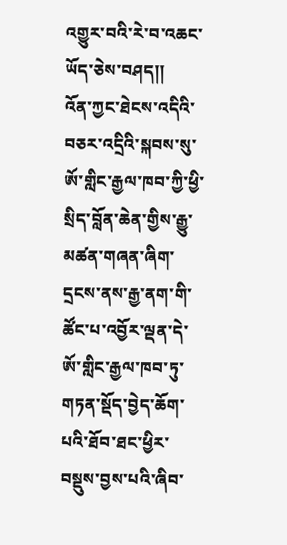འགྱུར་བའི་རེ་བ་འཆང་ཡོད་ཅེས་བཤད།།
འོན་ཀྱང་ཐེངས་འདིའི་བཅར་འདྲིའི་སྐབས་སུ་ཨོ་གླིང་རྒྱལ་ཁབ་ཀྱི་ཕྱི་སྲིད་བློན་ཆེན་གྱིས་རྒྱུ་མཚན་གཞན་ཞིག་དྲངས་ནས་རྒྱ་ནག་གི་ཚོང་པ་འབྱོར་ལྡན་དེ་ཨོ་གླིང་རྒྱལ་ཁབ་ཏུ་གཏན་སྡོད་བྱེད་ཆོག་པའི་ཐོབ་ཐང་ཕྱིར་བསྡུས་བྱས་པའི་ཞིབ་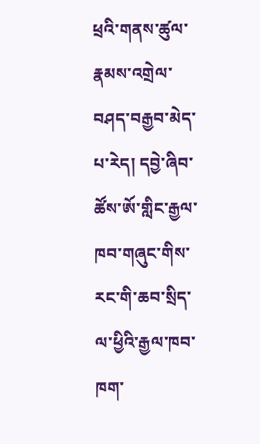ཕྲའི་གནས་ཚུལ་རྣམས་འགྲེལ་བཤད་བརྒྱབ་མེད་པ་རེད། དབྱེ་ཞིབ་ཚོས་ཨོ་གླིང་རྒྱལ་ཁབ་གཞུང་གིས་རང་གི་ཆབ་སྲིད་ལ་ཕྱིའི་རྒྱལ་ཁབ་ཁག་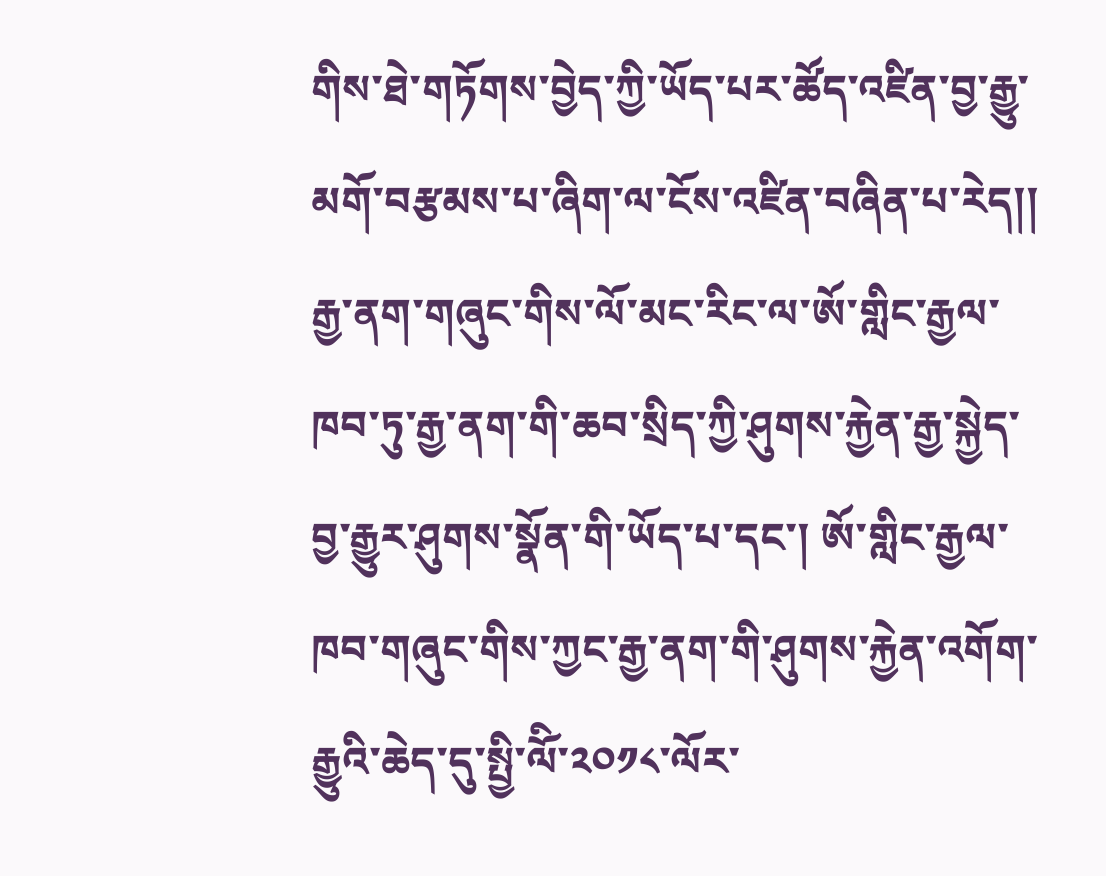གིས་ཐེ་གཏོགས་བྱེད་ཀྱི་ཡོད་པར་ཚོད་འཛིན་བྱ་རྒྱུ་མགོ་བརྩམས་པ་ཞིག་ལ་ངོས་འཛིན་བཞིན་པ་རེད།།
རྒྱ་ནག་གཞུང་གིས་ལོ་མང་རིང་ལ་ཨོ་གླིང་རྒྱལ་ཁབ་ཏུ་རྒྱ་ནག་གི་ཆབ་སྲིད་ཀྱི་ཤུགས་རྐྱེན་རྒྱ་སྐྱེད་བྱ་རྒྱུར་ཤུགས་སྣོན་གི་ཡོད་པ་དང་། ཨོ་གླིང་རྒྱལ་ཁབ་གཞུང་གིས་ཀྱང་རྒྱ་ནག་གི་ཤུགས་རྐྱེན་འགོག་རྒྱུའི་ཆེད་དུ་སྤྱི་ལོི་༢༠༡༨་ལོར་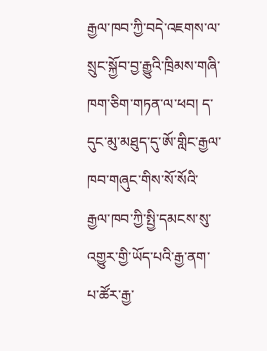རྒྱལ་ཁབ་ཀྱི་བདེ་འཇགས་ལ་སྲུང་སྐྱོབ་བྱ་རྒྱུའི་ཁྲིམས་གཞི་ཁག་ཅིག་གཏན་ལ་ཕབ། ད་དུང་མུ་མཐུད་དུ་ཨོ་གླིང་རྒྱལ་ཁབ་གཞུང་གིས་སོ་སོའི་རྒྱལ་ཁབ་ཀྱི་སྤྱི་དམངས་སུ་འགྱུར་གྱི་ཡོད་པའི་རྒྱ་ནག་པ་ཚོར་རྒྱ་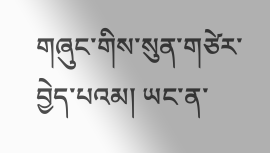གཞུང་གིས་སུན་གཙེར་བྱེད་པའམ། ཡང་ན་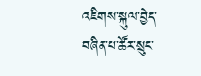འཇིགས་སྐུལ་བྱེད་བཞིན་པ་ཚོར་སྲུང་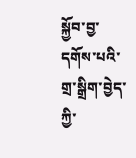སྐྱོབ་བྱ་དགོས་པའི་གྲ་སྒྲིག་བྱེད་ཀྱི་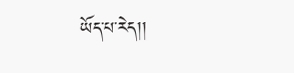ཡོད་པ་རེད།།